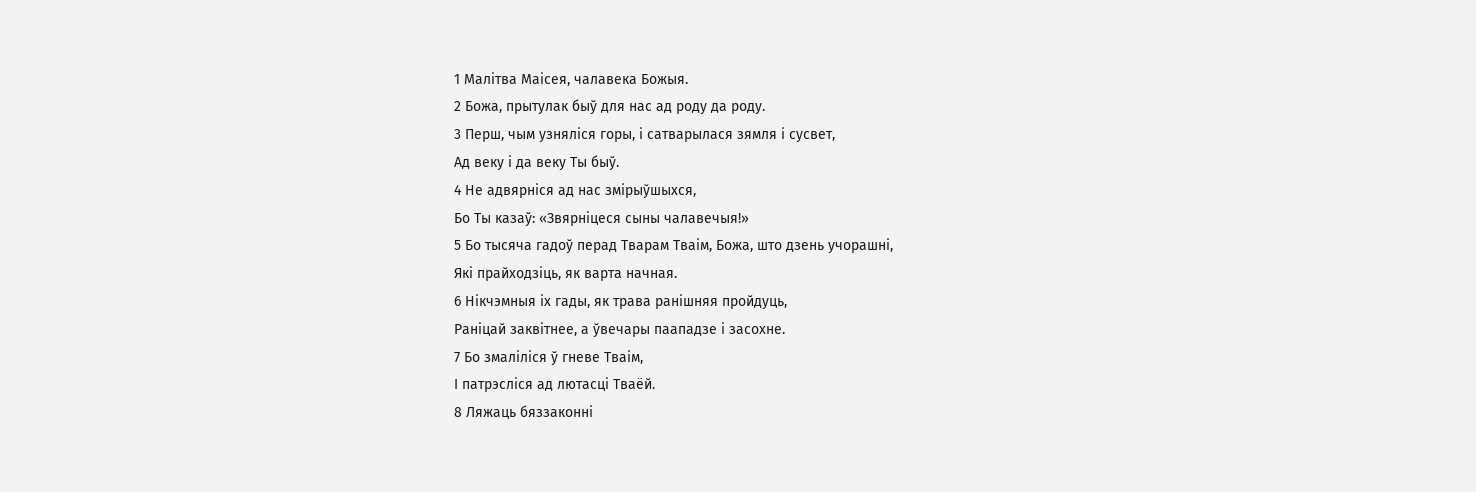1 Малітва Маісея, чалавека Божыя.
2 Божа, прытулак быў для нас ад роду да роду.
3 Перш, чым узняліся горы, і сатварылася зямля і сусвет,
Ад веку і да веку Ты быў.
4 Не адвярніся ад нас змірыўшыхся,
Бо Ты казаў: «Звярніцеся сыны чалавечыя!»
5 Бо тысяча гадоў перад Тварам Тваім, Божа, што дзень учорашні,
Які прайходзіць, як варта начная.
6 Нікчэмныя іх гады, як трава ранішняя пройдуць,
Раніцай заквітнее, а ўвечары паападзе і засохне.
7 Бо змаліліся ў гневе Тваім,
І патрэсліся ад лютасці Тваёй.
8 Ляжаць бяззаконні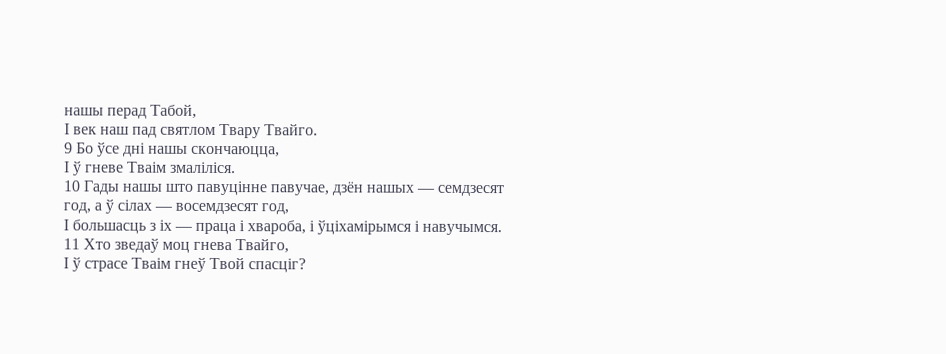нашы перад Табой,
І век наш пад святлом Твару Твайго.
9 Бо ўсе дні нашы скончаюцца,
І ў гневе Тваім змаліліся.
10 Гады нашы што павуцінне павучае, дзён нашых — семдзесят год, а ў сілах — восемдзесят год,
І большасць з іх — праца і хвароба, і ўціхамірымся і навучымся.
11 Хто зведаў моц гнева Твайго,
І ў страсе Тваім гнеў Твой спасціг?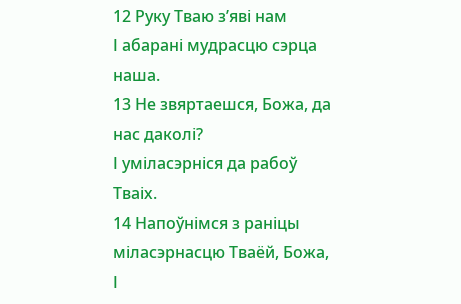12 Руку Тваю з’яві нам
І абарані мудрасцю сэрца наша.
13 Не звяртаешся, Божа, да нас даколі?
І уміласэрніся да рабоў Тваіх.
14 Напоўнімся з раніцы міласэрнасцю Тваёй, Божа,
І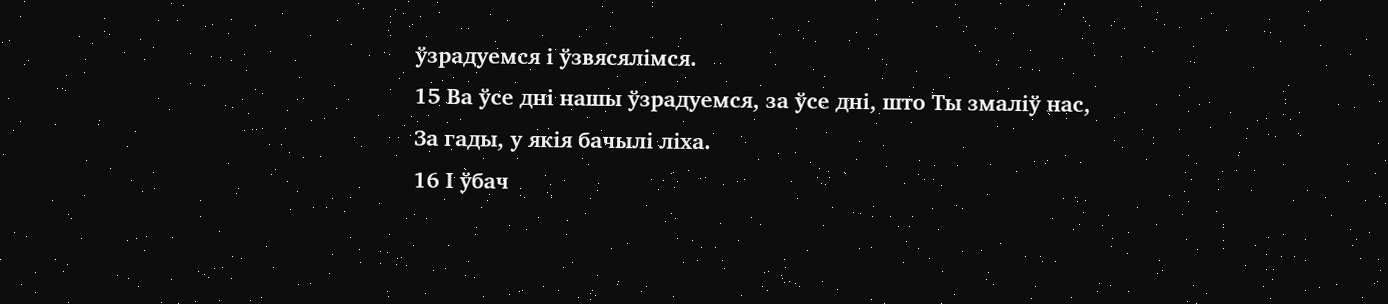ўзрадуемся і ўзвясялімся.
15 Ва ўсе дні нашы ўзрадуемся, за ўсе дні, што Ты змаліў нас,
За гады, у якія бачылі ліха.
16 І ўбач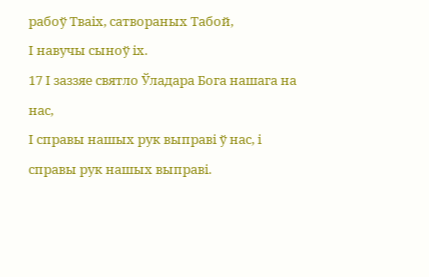рабоў Тваіх, сатвораных Табой,
І навучы сыноў іх.
17 І заззяе святло Ўладара Бога нашага на нас,
І справы нашых рук выправі ў нас, і справы рук нашых выправі.